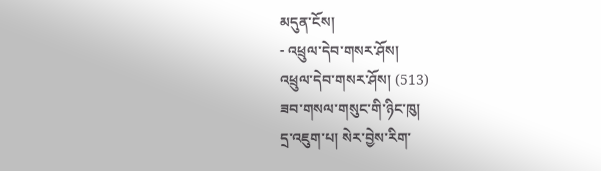མདུན་ངོས།
- འཕྲུལ་དེབ་གསར་ཤོས།
འཕྲུལ་དེབ་གསར་ཤོས། (513)
ཟབ་གསལ་གསུང་གི་ཉིང་ཁུ།
དྲ་འཇུག་པ། སེར་བྱེས་རིག་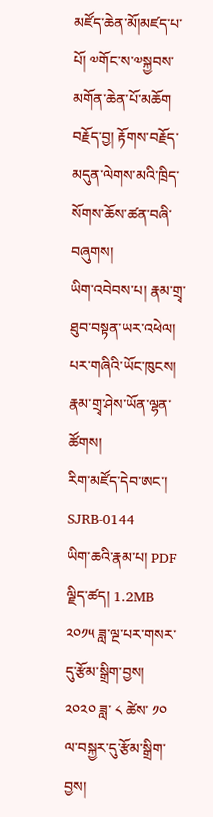མཛོད་ཆེན་མོ།མཛད་པ་པོ། ༧གོང་ས་༧སྐྱབས་མགོན་ཆེན་པོ་མཆོག
བརྗོད་བྱ། རྟོགས་བརྗོད་མདུན་ལེགས་མའི་ཁྲིད་སོགས་ཆོས་ཚན་བཞི་བཞུགས།
ཡིག་འབེབས་པ། རྣམ་གྲྭ་ཐུབ་བསྟན་ཡར་འཕེལ།
པར་གཞིའི་ཡོང་ཁུངས། རྣམ་གྲྭ་ཤེས་ཡོན་ལྷན་ཚོགས།
རིག་མཛོད་དེབ་ཨང་། SJRB-0144
ཡིག་ཆའི་རྣམ་པ། PDF
ལྗིད་ཚད། 1.2MB
༢༠༡༥ ཟླ་ལྔ་པར་གསར་དུ་རྩོམ་སྒྲིག་བྱས།
༢༠༢༠ ཟླ་ ༨ ཚེས་ ༡༠ ལ་བསྐྱར་དུ་རྩོམ་སྒྲིག་བྱས།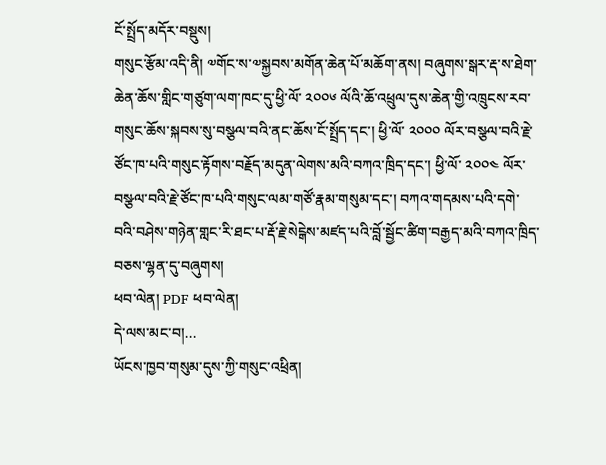ངོ་སྤྲོད་མདོར་བསྡུས།
གསུང་རྩོམ་འདི་ནི། ༧གོང་ས་༧སྐྱབས་མགོན་ཆེན་པོ་མཆོག་ནས། བཞུགས་སྒར་རྡ་ས་ཐེག་ཆེན་ཆོས་གླིང་གཙུག་ལག་ཁང་དུ་ཕྱི་ལོ་ ༢༠༠༦ ལོའི་ཆོ་འཕྲུལ་དུས་ཆེན་གྱི་འཁྲུངས་རབ་གསུང་ཆོས་སྐབས་སུ་བསྩལ་བའི་ནང་ཆོས་ངོ་སྤྲོད་དང་། ཕྱི་ལོ་ ༢༠༠༠ ལོར་བསྩལ་བའི་རྗེ་ཙོང་ཁ་པའི་གསུང་རྟོགས་བརྗོད་མདུན་ལེགས་མའི་བཀའ་ཁྲིད་དང་། ཕྱི་ལོ་ ༢༠༠༤ ལོར་བསྩལ་བའི་རྗེ་ཙོང་ཁ་པའི་གསུང་ལམ་གཙོ་རྣམ་གསུམ་དང་། བཀའ་གདམས་པའི་དགེ་བའི་བཤེས་གཉེན་གླང་རི་ཐང་པ་རྡོ་རྗེ་སེངྒེས་མཛད་པའི་བློ་སྦྱོང་ཚིག་བརྒྱད་མའི་བཀའ་ཁྲིད་བཅས་ལྷན་དུ་བཞུགས།
ཕབ་ལེན། PDF ཕབ་ལེན།
དེ་ལས་མང་བ།...
ཡོངས་ཁྱབ་གསུམ་དུས་ཀྱི་གསུང་འཕྲིན།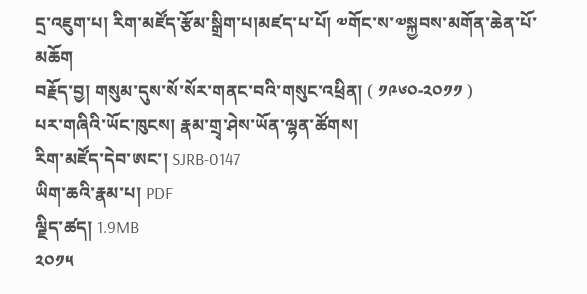དྲ་འཇུག་པ། རིག་མཛོད་རྩོམ་སྒྲིག་པ།མཛད་པ་པོ། ༧གོང་ས་༧སྐྱབས་མགོན་ཆེན་པོ་མཆོག
བརྗོད་བྱ། གསུམ་དུས་སོ་སོར་གནང་བའི་གསུང་འཕྲིན། ( ༡༩༦༠-༢༠༡༡ )
པར་གཞིའི་ཡོང་ཁུངས། རྣམ་གྲྭ་ཤེས་ཡོན་ལྷན་ཚོགས།
རིག་མཛོད་དེབ་ཨང་། SJRB-0147
ཡིག་ཆའི་རྣམ་པ། PDF
ལྗིད་ཚད། 1.9MB
༢༠༡༥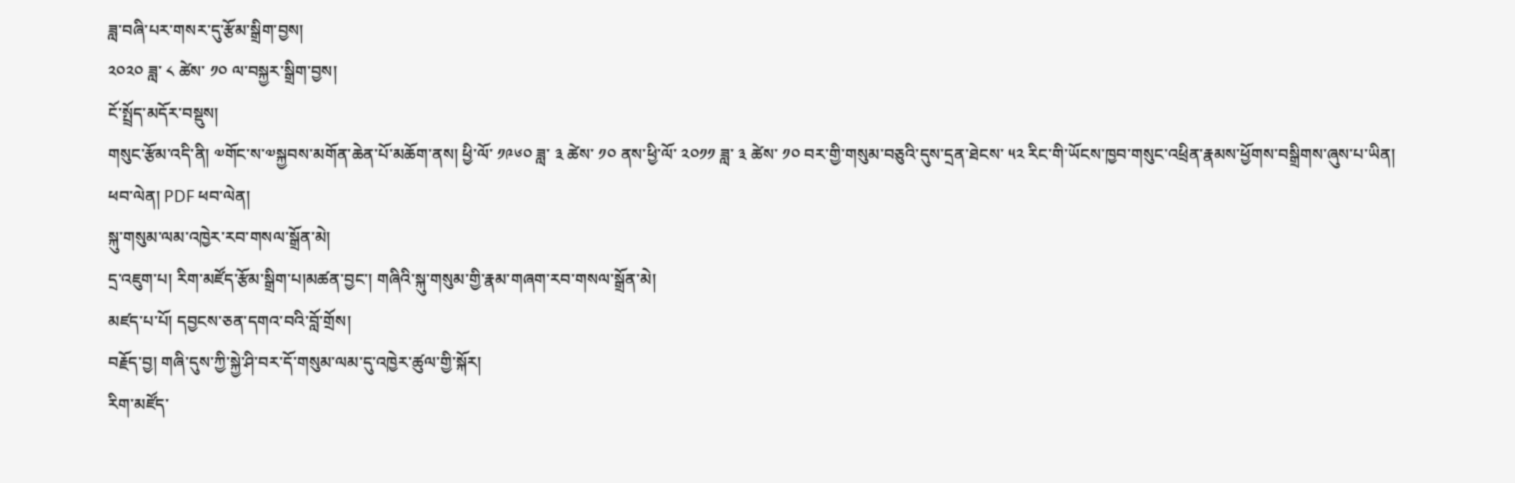ཟླ་བཞི་པར་གསར་དུ་རྩོམ་སྒྲིག་བྱས།
༢༠༢༠ ཟླ་ ༨ ཚེས་ ༡༠ ལ་བསྐྱར་སྒྲིག་བྱས།
ངོ་སྤྲོད་མདོར་བསྡུས།
གསུང་རྩོམ་འདི་ནི། ༧གོང་ས་༧སྐྱབས་མགོན་ཆེན་པོ་མཆོག་ནས། ཕྱི་ལོ་ ༡༩༦༠ ཟླ་ ༣ ཚེས་ ༡༠ ནས་ཕྱི་ལོ་ ༢༠༡༡ ཟླ་ ༣ ཚེས་ ༡༠ བར་གྱི་གསུམ་བཅུའི་དུས་དྲན་ཐེངས་ ༥༢ རིང་གི་ཡོངས་ཁྱབ་གསུང་འཕྲིན་རྣམས་ཕྱོགས་བསྒྲིགས་ཞུས་པ་ཡིན།
ཕབ་ལེན། PDF ཕབ་ལེན།
སྐུ་གསུམ་ལམ་འཁྱེར་རབ་གསལ་སྒྲོན་མེ།
དྲ་འཇུག་པ། རིག་མཛོད་རྩོམ་སྒྲིག་པ།མཚན་བྱང་། གཞིའི་སྐུ་གསུམ་གྱི་རྣམ་གཞག་རབ་གསལ་སྒྲོན་མེ།
མཛད་པ་པོ། དབྱངས་ཅན་དགའ་བའི་བློ་གྲོས།
བརྗོད་བྱ། གཞི་དུས་ཀྱི་སྐྱེ་ཤི་བར་དོ་གསུམ་ལམ་དུ་འཁྱེར་ཚུལ་གྱི་སྐོར།
རིག་མཛོད་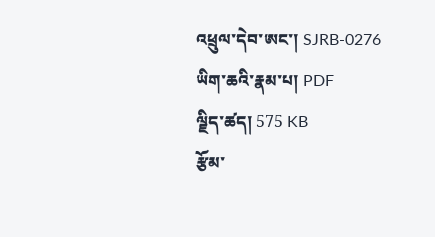འཕྲུལ་དེབ་ཨང་། SJRB-0276
ཡིག་ཆའི་རྣམ་པ། PDF
ལྗིད་ཚད། 575 KB
རྩོམ་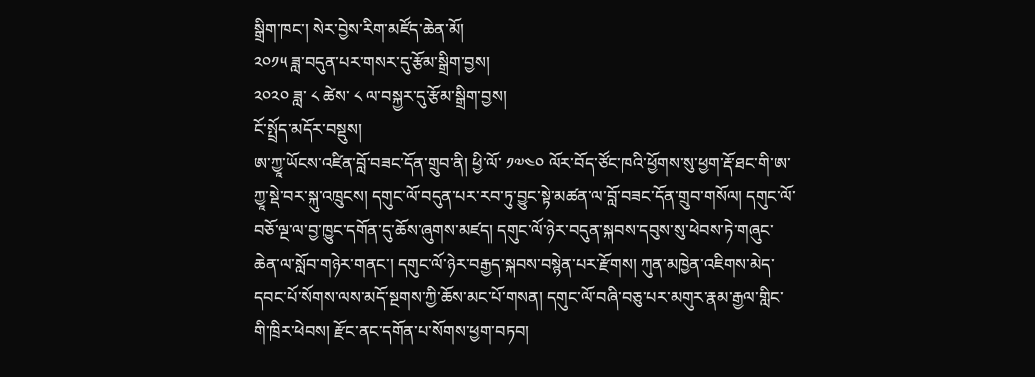སྒྲིག་ཁང་། སེར་བྱེས་རིག་མཛོད་ཆེན་མོ།
༢༠༡༥ ཟླ་བདུན་པར་གསར་དུ་རྩོམ་སྒྲིག་བྱས།
༢༠༢༠ ཟླ་ ༨ ཚེས་ ༨ ལ་བསྐྱར་དུ་རྩོམ་སྒྲིག་བྱས།
ངོ་སྤྲོད་མདོར་བསྡུས།
ཨ་ཀྱཱ་ཡོངས་འཛིན་བློ་བཟང་དོན་གྲུབ་ནི། ཕྱི་ལོ་ ༡༧༤༠ ལོར་བོད་ཙོང་ཁའི་ཕྱོགས་སུ་ཕྱག་རྡོ་ཐང་གི་ཨ་ཀྱཱ་སྡེ་བར་སྐུ་འཁྲུངས། དགུང་ལོ་བདུན་པར་རབ་ཏུ་བྱུང་སྟེ་མཚན་ལ་བློ་བཟང་དོན་གྲུབ་གསོལ། དགུང་ལོ་བཅོ་ལྔ་ལ་བྱ་ཁྱུང་དགོན་དུ་ཆོས་ཞུགས་མཛད། དགུང་ལོ་ཉེར་བདུན་སྐབས་དབུས་སུ་ཕེབས་ཏེ་གཞུང་ཆེན་ལ་སློབ་གཉེར་གནང་། དགུང་ལོ་ཉེར་བརྒྱད་སྐབས་བསྙེན་པར་རྫོགས། ཀུན་མཁྱེན་འཇིགས་མེད་དབང་པོ་སོགས་ལས་མདོ་སྔགས་ཀྱི་ཆོས་མང་པོ་གསན། དགུང་ལོ་བཞི་བཅུ་པར་མགུར་རྣམ་རྒྱལ་གླིང་གི་ཁྲིར་ཕེབས། རྫོང་ནང་དགོན་པ་སོགས་ཕྱག་བཏབ།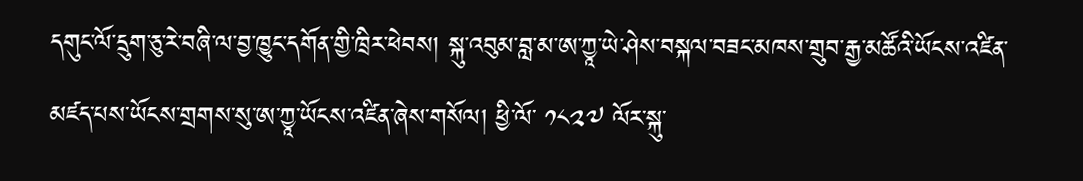དགུང་ལོ་དྲུག་ཅུ་རེ་བཞི་ལ་བྱ་ཁྱུང་དགོན་གྱི་ཁྲིར་ཕེབས། སྐུ་འབུམ་བླ་མ་ཨ་ཀྱཱ་ཡེ་ཤེས་བསྐལ་བཟང་མཁས་གྲུབ་རྒྱ་མཚོའི་ཡོངས་འཛིན་མཛད་པས་ཡོངས་གྲགས་སུ་ཨ་ཀྱཱ་ཡོངས་འཛིན་ཞེས་གསོལ། ཕྱི་ལོ་ ༡༨༢༧ ལོར་སྐུ་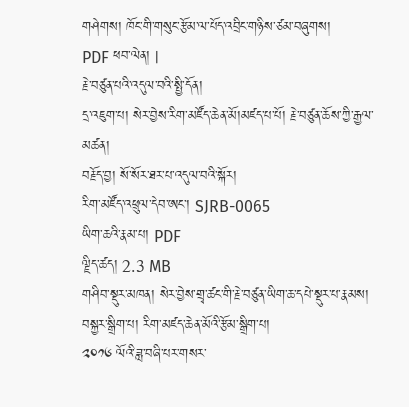གཤེགས། ཁོང་གི་གསུང་རྩོམ་ལ་པོད་འབྲིང་གཉིས་ཙམ་བཞུགས།
PDF ཕབ་ལེན། |
རྗེ་བཙུན་པའི་འདུལ་བའི་སྤྱི་དོན།
དྲ་འཇུག་པ། སེར་བྱེས་རིག་མཛོད་ཆེན་མོ།མཛད་པ་པོ། རྗེ་བཙུན་ཆོས་ཀྱི་རྒྱལ་མཚན།
བརྗོད་བྱ། སོ་སོར་ཐར་པ་འདུལ་བའི་སྐོར།
རིག་མཛོད་འཕྲུལ་དེབ་ཨང་། SJRB-0065
ཡིག་ཆའི་རྣམ་པ། PDF
ལྗིད་ཚད། 2.3 MB
གཤིབ་སྡུར་མཁན། སེར་བྱེས་གྲྭ་ཚང་གི་རྗེ་བཙུན་ཡིག་ཆ་དཔེ་སྡུར་པ་རྣམས།
བསྐྱར་སྒྲིག་པ། རིག་མཛད་ཆེན་མོའི་རྩོམ་སྒྲིག་པ།
༢༠༡༦ ལོའི་ཟླ་བཞི་པར་གསར་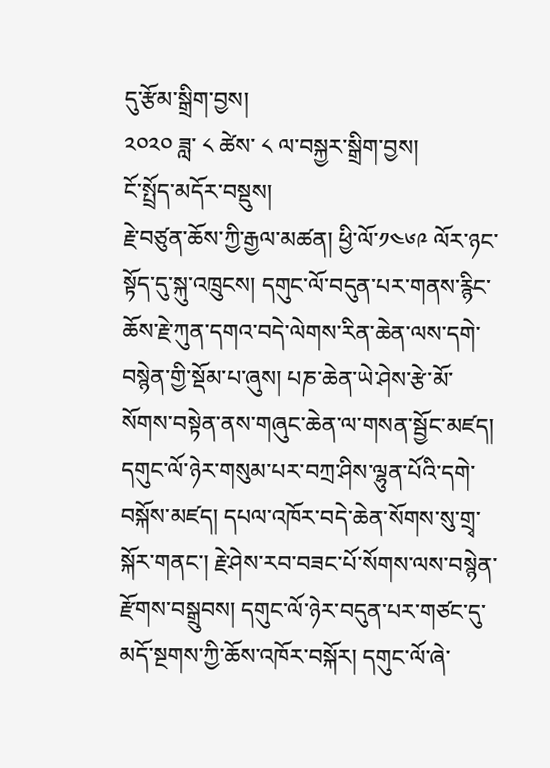དུ་རྩོམ་སྒྲིག་བྱས།
༢༠༢༠ ཟླ་ ༨ ཚེས་ ༨ ལ་བསྐྱར་སྒྲིག་བྱས།
ངོ་སྤྲོད་མདོར་བསྡུས།
རྗེ་བཙུན་ཆོས་ཀྱི་རྒྱལ་མཚན། ཕྱི་ལོ་༡༤༦༩ ལོར་ཉང་སྟོད་དུ་སྐུ་འཁྲུངས། དགུང་ལོ་བདུན་པར་གནས་རྙིང་ཆོས་རྗེ་ཀུན་དགའ་བདེ་ལེགས་རིན་ཆེན་ལས་དགེ་བསྙེན་གྱི་སྡོམ་པ་ཞུས། པཎ་ཆེན་ཡེ་ཤེས་རྩེ་མོ་སོགས་བསྟེན་ནས་གཞུང་ཆེན་ལ་གསན་སྦྱོང་མཛད། དགུང་ལོ་ཉེར་གསུམ་པར་བཀྲ་ཤིས་ལྷུན་པོའི་དགེ་བསྐོས་མཛད། དཔལ་འཁོར་བདེ་ཆེན་སོགས་སུ་གྲྭ་སྐོར་གནང་། རྗེ་ཤེས་རབ་བཟང་པོ་སོགས་ལས་བསྙེན་རྫོགས་བསྒྲུབས། དགུང་ལོ་ཉེར་བདུན་པར་གཙང་དུ་མདོ་སྔགས་ཀྱི་ཆོས་འཁོར་བསྐོར། དགུང་ལོ་ཞེ་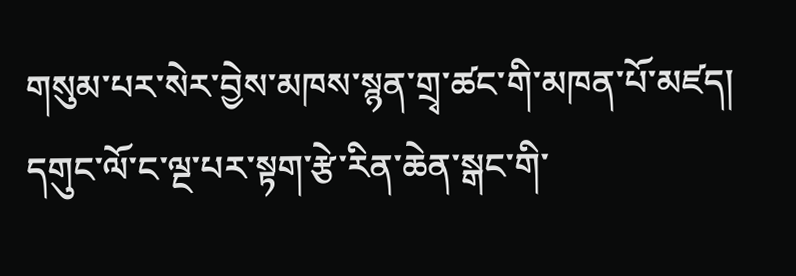གསུམ་པར་སེར་བྱེས་མཁས་སྙན་གྲྭ་ཚང་གི་མཁན་པོ་མཛད། དགུང་ལོ་ང་ལྔ་པར་སྟག་རྩེ་རིན་ཆེན་སྒང་གི་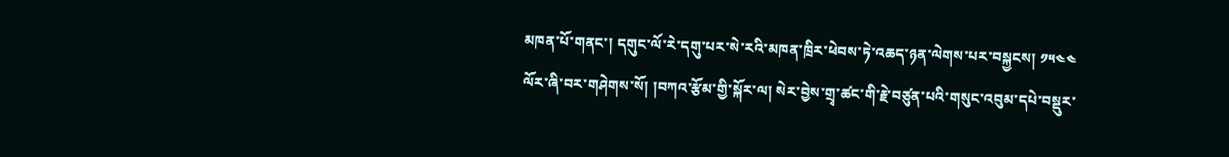མཁན་པོ་གནང་། དགུང་ལོ་རེ་དགུ་པར་སེ་རའི་མཁན་ཁྲིར་ཕེབས་ཏེ་འཆད་ཉན་ལེགས་པར་བསྐྱངས། ༡༥༤༤ ལོར་ཞི་བར་གཤེགས་སོ། །བཀའ་རྩོམ་གྱི་སྐོར་ལ། སེར་བྱེས་གྲྭ་ཚང་གི་རྗེ་བཙུན་པའི་གསུང་འབུམ་དཔེ་བསྡུར་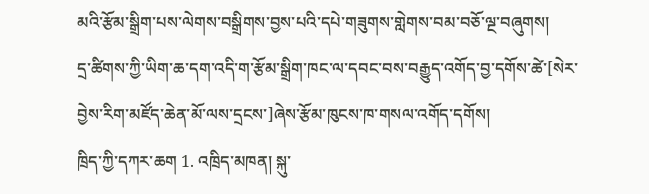མའི་རྩོམ་སྒྲིག་པས་ལེགས་བསྒྲིགས་བྱས་པའི་དཔེ་གཟུགས་གླེགས་བམ་བཅོ་ལྔ་བཞུགས།
དྲ་ཚིགས་ཀྱི་ཡིག་ཆ་དག་འདི་ག་རྩོམ་སྒྲིག་ཁང་ལ་དབང་བས་བརྒྱུད་འགོད་བྱ་དགོས་ཚེ་[སེར་བྱེས་རིག་མཛོད་ཆེན་མོ་ལས་དྲངས་]ཞེས་རྩོམ་ཁུངས་ཁ་གསལ་འགོད་དགོས།
ཁྲིད་ཀྱི་དཀར་ཆག 1. འཁྲིད་མཁན། སྐུ་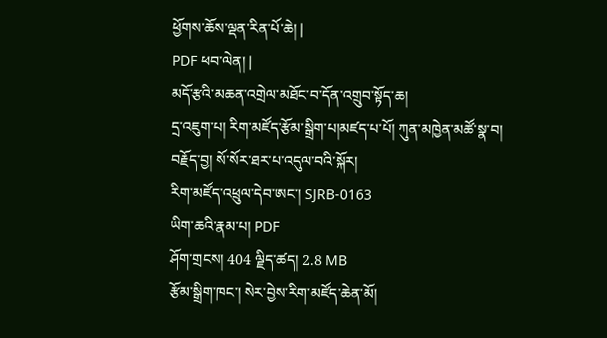ཕྱོགས་ཆོས་ལྡན་རིན་པོ་ཆེ། |
PDF ཕབ་ལེན། |
མདོ་རྩའི་མཆན་འགྲེལ་མཐོང་བ་དོན་འགྲུབ་སྟོད་ཆ།
དྲ་འཇུག་པ། རིག་མཛོད་རྩོམ་སྒྲིག་པ།མཛད་པ་པོ། ཀུན་མཁྱེན་མཚོ་སྣ་བ།
བརྗོད་བྱ། སོ་སོར་ཐར་པ་འདུལ་བའི་སྐོར།
རིག་མཛོད་འཕྲུལ་དེབ་ཨང་། SJRB-0163
ཡིག་ཆའི་རྣམ་པ། PDF
ཤོག་གྲངས། 404 ལྗིད་ཚད། 2.8 MB
རྩོམ་སྒྲིག་ཁང་། སེར་བྱེས་རིག་མཛོད་ཆེན་མོ།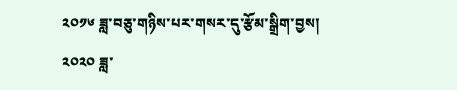༢༠༡༦ ཟླ་བཅུ་གཉིས་པར་གསར་དུ་རྩོམ་སྒྲིག་བྱས།
༢༠༢༠ ཟླ་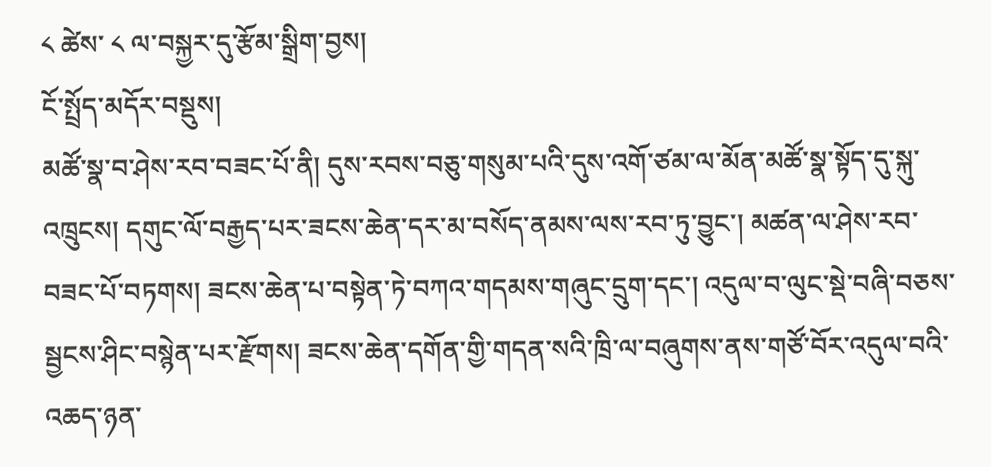༨ ཚེས་ ༨ ལ་བསྐྱར་དུ་རྩོམ་སྒྲིག་བྱས།
ངོ་སྤྲོད་མདོར་བསྡུས།
མཚོ་སྣ་བ་ཤེས་རབ་བཟང་པོ་ནི། དུས་རབས་བཅུ་གསུམ་པའི་དུས་འགོ་ཙམ་ལ་མོན་མཚོ་སྣ་སྟོད་དུ་སྐུ་འཁྲུངས། དགུང་ལོ་བརྒྱད་པར་ཟངས་ཆེན་དར་མ་བསོད་ནམས་ལས་རབ་ཏུ་བྱུང་། མཚན་ལ་ཤེས་རབ་བཟང་པོ་བཏགས། ཟངས་ཆེན་པ་བསྟེན་ཏེ་བཀའ་གདམས་གཞུང་དྲུག་དང་། འདུལ་བ་ལུང་སྡེ་བཞི་བཅས་སྦྱངས་ཤིང་བསྙེན་པར་རྫོགས། ཟངས་ཆེན་དགོན་གྱི་གདན་སའི་ཁྲི་ལ་བཞུགས་ནས་གཙོ་བོར་འདུལ་བའི་འཆད་ཉན་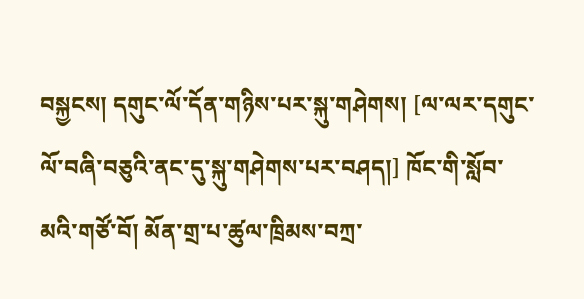བསྐྱངས། དགུང་ལོ་དོན་གཉིས་པར་སྐུ་གཤེགས། [ལ་ལར་དགུང་ལོ་བཞི་བཅུའི་ནང་དུ་སྐུ་གཤེགས་པར་བཤད།] ཁོང་གི་སློབ་མའི་གཙོ་བོ། མོན་གྲ་པ་ཚུལ་ཁྲིམས་བཀྲ་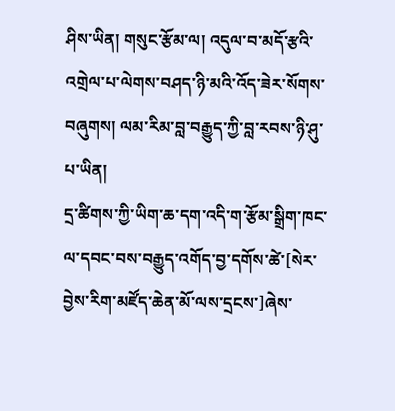ཤིས་ཡིན། གསུང་རྩོམ་ལ། འདུལ་བ་མདོ་རྩའི་འགྲེལ་པ་ལེགས་བཤད་ཉི་མའི་འོད་ཟེར་སོགས་བཞུགས། ལམ་རིམ་བླ་བརྒྱུད་ཀྱི་བླ་རབས་ཉི་ཤུ་པ་ཡིན།
དྲ་ཚིགས་ཀྱི་ཡིག་ཆ་དག་འདི་ག་རྩོམ་སྒྲིག་ཁང་ལ་དབང་བས་བརྒྱུད་འགོད་བྱ་དགོས་ཚེ་[སེར་བྱེས་རིག་མཛོད་ཆེན་མོ་ལས་དྲངས་]ཞེས་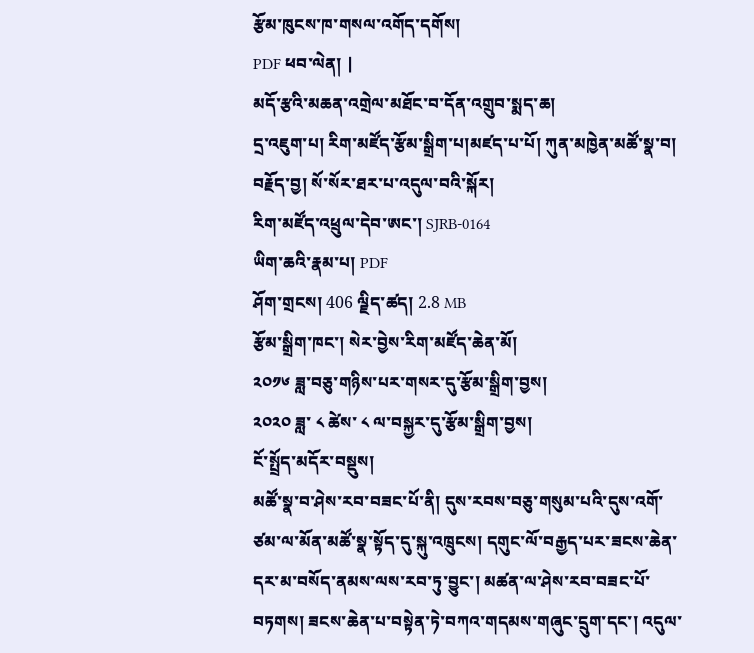རྩོམ་ཁུངས་ཁ་གསལ་འགོད་དགོས།
PDF ཕབ་ལེན། |
མདོ་རྩའི་མཆན་འགྲེལ་མཐོང་བ་དོན་འགྲུབ་སྨད་ཆ།
དྲ་འཇུག་པ། རིག་མཛོད་རྩོམ་སྒྲིག་པ།མཛད་པ་པོ། ཀུན་མཁྱེན་མཚོ་སྣ་བ།
བརྗོད་བྱ། སོ་སོར་ཐར་པ་འདུལ་བའི་སྐོར།
རིག་མཛོད་འཕྲུལ་དེབ་ཨང་། SJRB-0164
ཡིག་ཆའི་རྣམ་པ། PDF
ཤོག་གྲངས། 406 ལྗིད་ཚད། 2.8 MB
རྩོམ་སྒྲིག་ཁང་། སེར་བྱེས་རིག་མཛོད་ཆེན་མོ།
༢༠༡༦ ཟླ་བཅུ་གཉིས་པར་གསར་དུ་རྩོམ་སྒྲིག་བྱས།
༢༠༢༠ ཟླ་ ༨ ཚེས་ ༨ ལ་བསྐྱར་དུ་རྩོམ་སྒྲིག་བྱས།
ངོ་སྤྲོད་མདོར་བསྡུས།
མཚོ་སྣ་བ་ཤེས་རབ་བཟང་པོ་ནི། དུས་རབས་བཅུ་གསུམ་པའི་དུས་འགོ་ཙམ་ལ་མོན་མཚོ་སྣ་སྟོད་དུ་སྐུ་འཁྲུངས། དགུང་ལོ་བརྒྱད་པར་ཟངས་ཆེན་དར་མ་བསོད་ནམས་ལས་རབ་ཏུ་བྱུང་། མཚན་ལ་ཤེས་རབ་བཟང་པོ་བཏགས། ཟངས་ཆེན་པ་བསྟེན་ཏེ་བཀའ་གདམས་གཞུང་དྲུག་དང་། འདུལ་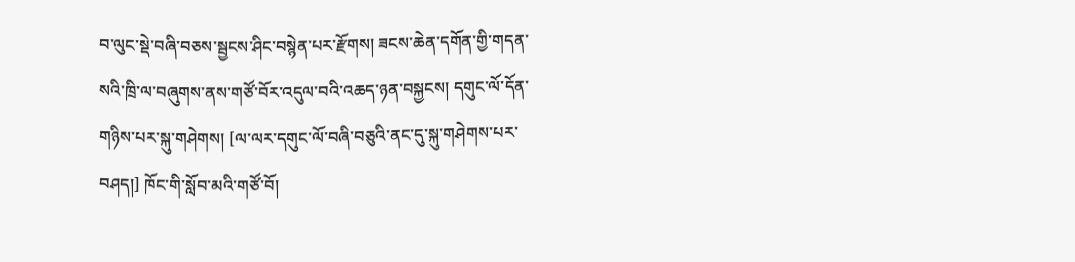བ་ལུང་སྡེ་བཞི་བཅས་སྦྱངས་ཤིང་བསྙེན་པར་རྫོགས། ཟངས་ཆེན་དགོན་གྱི་གདན་སའི་ཁྲི་ལ་བཞུགས་ནས་གཙོ་བོར་འདུལ་བའི་འཆད་ཉན་བསྐྱངས། དགུང་ལོ་དོན་གཉིས་པར་སྐུ་གཤེགས། [ལ་ལར་དགུང་ལོ་བཞི་བཅུའི་ནང་དུ་སྐུ་གཤེགས་པར་བཤད།] ཁོང་གི་སློབ་མའི་གཙོ་བོ།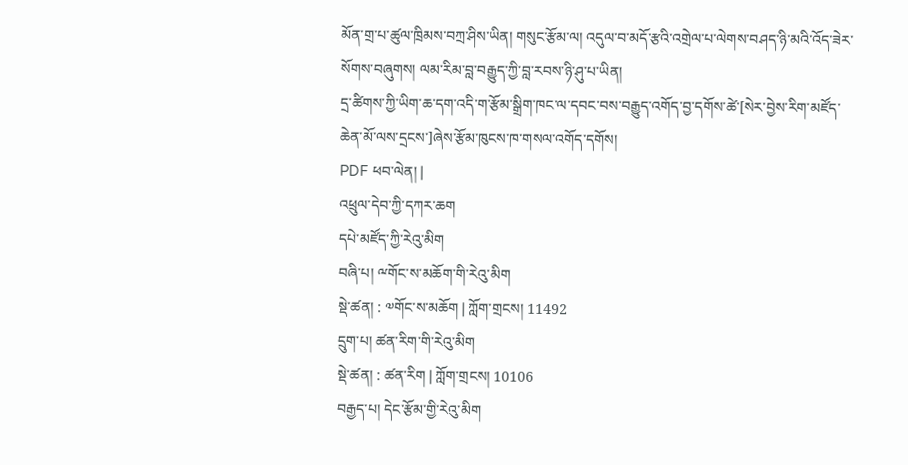མོན་གྲ་པ་ཚུལ་ཁྲིམས་བཀྲ་ཤིས་ཡིན། གསུང་རྩོམ་ལ། འདུལ་བ་མདོ་རྩའི་འགྲེལ་པ་ལེགས་བཤད་ཉི་མའི་འོད་ཟེར་སོགས་བཞུགས། ལམ་རིམ་བླ་བརྒྱུད་ཀྱི་བླ་རབས་ཉི་ཤུ་པ་ཡིན།
དྲ་ཚིགས་ཀྱི་ཡིག་ཆ་དག་འདི་ག་རྩོམ་སྒྲིག་ཁང་ལ་དབང་བས་བརྒྱུད་འགོད་བྱ་དགོས་ཚེ་[སེར་བྱེས་རིག་མཛོད་ཆེན་མོ་ལས་དྲངས་]ཞེས་རྩོམ་ཁུངས་ཁ་གསལ་འགོད་དགོས།
PDF ཕབ་ལེན། |
འཕྲུལ་དེབ་ཀྱི་དཀར་ཆག
དཔེ་མཛོད་ཀྱི་རེའུ་མིག
བཞི་པ། ྋགོང་ས་མཆོག་གི་རེའུ་མིག
སྡེ་ཚན། : ༧གོང་ས་མཆོག | ཀློག་གྲངས། 11492
དྲུག་པ། ཚན་རིག་གི་རེའུ་མིག
སྡེ་ཚན། : ཚན་རིག | ཀློག་གྲངས། 10106
བརྒྱད་པ། དེང་རྩོམ་གྱི་རེའུ་མིག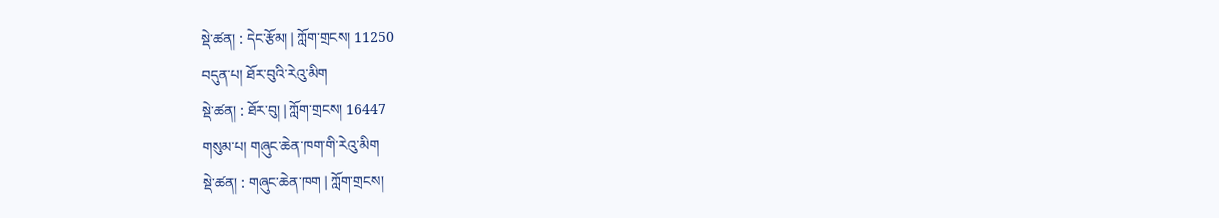སྡེ་ཚན། : དེང་རྩོམ། | ཀློག་གྲངས། 11250
བདུན་པ། ཐོར་བུའི་རེའུ་མིག
སྡེ་ཚན། : ཐོར་བུ། | ཀློག་གྲངས། 16447
གསུམ་པ། གཞུང་ཆེན་ཁག་གི་རེའུ་མིག
སྡེ་ཚན། : གཞུང་ཆེན་ཁག | ཀློག་གྲངས།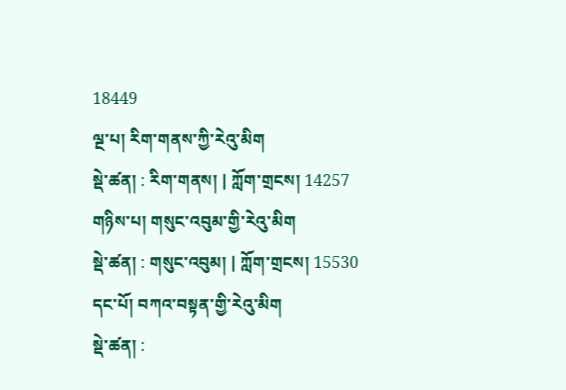18449
ལྔ་པ། རིག་གནས་ཀྱི་རེའུ་མིག
སྡེ་ཚན། : རིག་གནས། | ཀློག་གྲངས། 14257
གཉིས་པ། གསུང་འབུམ་གྱི་རེའུ་མིག
སྡེ་ཚན། : གསུང་འབུམ། | ཀློག་གྲངས། 15530
དང་པོ། བཀའ་བསྟན་གྱི་རེའུ་མིག
སྡེ་ཚན། :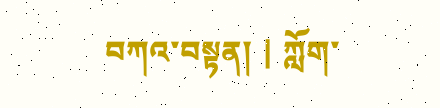བཀའ་བསྟན། | ཀློག་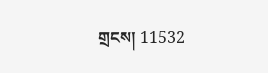གྲངས། 11532